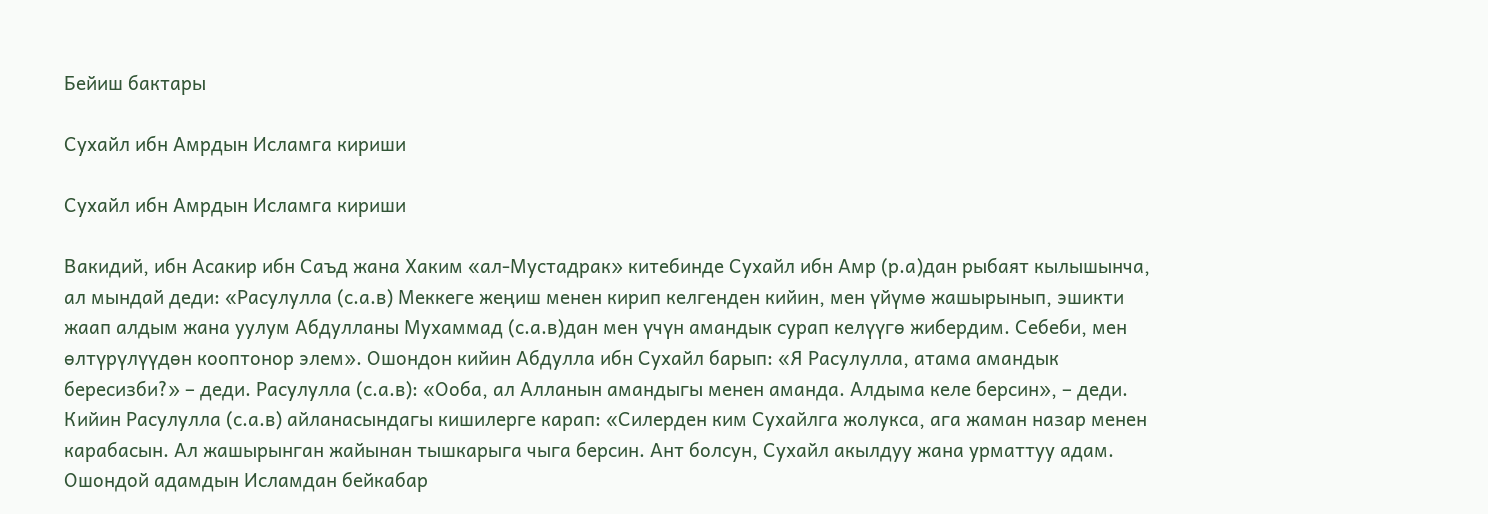Бейиш бактары

Сухайл ибн Амрдын Исламга кириши

Сухайл ибн Амрдын Исламга кириши

Вакидий, ибн Асакир ибн Саъд жана Хаким «ал-Мустадрак» китебинде Сухайл ибн Амр (р.а)дан рыбаят кылышынча, ал мындай деди: «Расулулла (с.а.в) Меккеге жеңиш менен кирип келгенден кийин, мен үйүмө жашырынып, эшикти жаап алдым жана уулум Абдулланы Мухаммад (с.а.в)дан мен үчүн амандык сурап келүүгө жибердим. Себеби, мен өлтүрүлүүдөн кооптонор элем». Ошондон кийин Абдулла ибн Сухайл барып: «Я Расулулла, атама амандык бересизби?» – деди. Расулулла (с.а.в): «Ооба, ал Алланын амандыгы менен аманда. Алдыма келе берсин», – деди. Кийин Расулулла (с.а.в) айланасындагы кишилерге карап: «Силерден ким Сухайлга жолукса, ага жаман назар менен карабасын. Ал жашырынган жайынан тышкарыга чыга берсин. Ант болсун, Сухайл акылдуу жана урматтуу адам. Ошондой адамдын Исламдан бейкабар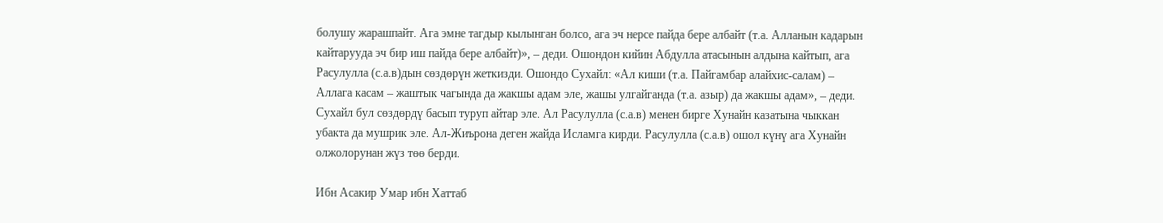болушу жарашпайт. Ага эмне тагдыр кылынган болсо, ага эч нерсе пайда бере албайт (т.а. Алланын кадарын кайтарууда эч бир иш пайда бере албайт)», – деди. Ошондон кийин Абдулла атасынын алдына кайтып, ага Расулулла (с.а.в)дын сөздөрүн жеткизди. Ошондо Сухайл: «Ал киши (т.а. Пайгамбар алайхис-салам) – Аллага касам – жаштык чагында да жакшы адам эле, жашы улгайганда (т.а. азыр) да жакшы адам», – деди. Сухайл бул сөздөрдү басып туруп айтар эле. Ал Расулулла (с.а.в) менен бирге Хунайн казатына чыккан убакта да мушрик эле. Ал-Жиърона деген жайда Исламга кирди. Расулулла (с.а.в) ошол күнү ага Хунайн олжолорунан жүз төө берди.

Ибн Асакир Умар ибн Хаттаб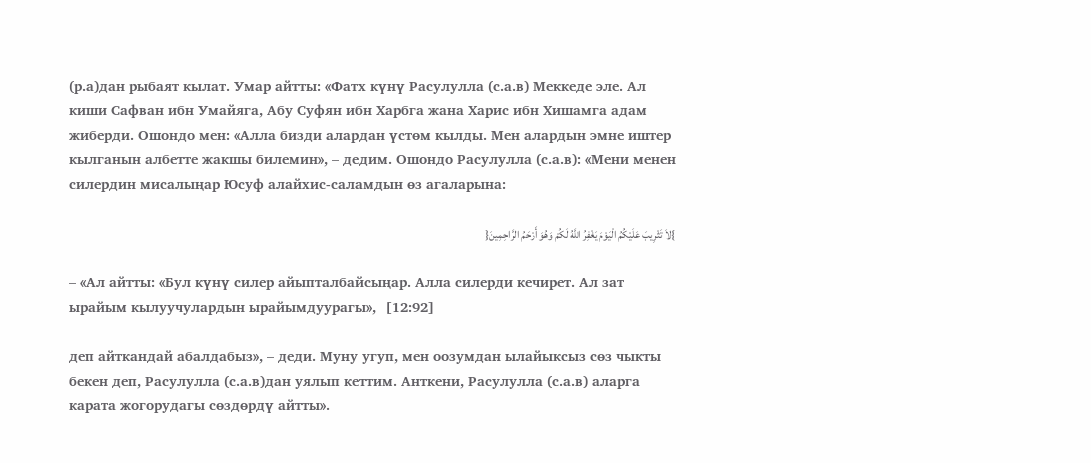(р.а)дан рыбаят кылат. Умар айтты: «Фатх күнү Расулулла (с.а.в) Меккеде эле. Ал киши Сафван ибн Умайяга, Абу Суфян ибн Харбга жана Харис ибн Хишамга адам жиберди. Ошондо мен: «Алла бизди алардан үстөм кылды. Мен алардын эмне иштер кылганын албетте жакшы билемин», – дедим. Ошондо Расулулла (с.а.в): «Мени менен силердин мисалыңар Юсуф алайхис-саламдын өз агаларына:

}لاَ تَثْرِيبَ عَلَيْكُمُ الْيَوْمَ يَغْفِرُ اللَّهُ لَكُمْ وَهُوَ أَرْحَمُ الرَّاحِمِينَ{

– «Ал айтты: «Бул күнү силер айыпталбайсыңар. Алла силерди кечирет. Ал зат ырайым кылуучулардын ырайымдуурагы»,  [12:92]

деп айткандай абалдабыз», – деди. Муну угуп, мен оозумдан ылайыксыз сөз чыкты бекен деп, Расулулла (с.а.в)дан уялып кеттим. Анткени, Расулулла (с.а.в) аларга карата жогорудагы сөздөрдү айтты».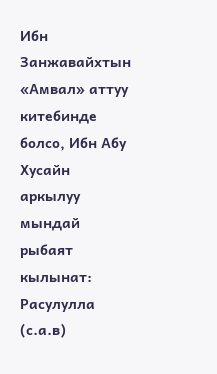Ибн Занжавайхтын «Амвал» аттуу китебинде болсо, Ибн Абу Хусайн аркылуу мындай рыбаят кылынат: Расулулла (с.а.в)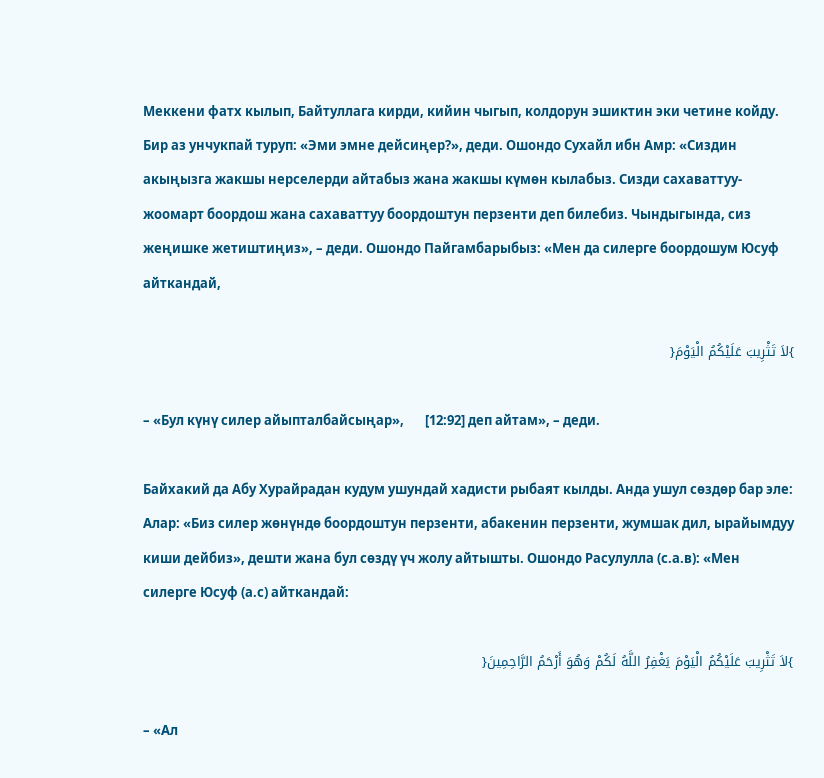Меккени фатх кылып, Байтуллага кирди, кийин чыгып, колдорун эшиктин эки четине койду. Бир аз унчукпай туруп: «Эми эмне дейсиңер?», деди. Ошондо Сухайл ибн Амр: «Сиздин акыңызга жакшы нерселерди айтабыз жана жакшы күмөн кылабыз. Сизди сахаваттуу-жоомарт боордош жана сахаваттуу боордоштун перзенти деп билебиз. Чындыгында, сиз жеңишке жетиштиңиз», – деди. Ошондо Пайгамбарыбыз: «Мен да силерге боордошум Юсуф айткандай,

}لاَ تَثْرِيبَ عَلَيْكُمُ الْيَوْمَ{

– «Бул күнү силер айыпталбайсыңар»,       [12:92] деп айтам», – деди.

Байхакий да Абу Хурайрадан кудум ушундай хадисти рыбаят кылды. Анда ушул сөздөр бар эле: Алар: «Биз силер жөнүндө боордоштун перзенти, абакенин перзенти, жумшак дил, ырайымдуу киши дейбиз», дешти жана бул сөздү үч жолу айтышты. Ошондо Расулулла (с.а.в): «Мен силерге Юсуф (а.с) айткандай:

}لاَ تَثْرِيبَ عَلَيْكُمُ الْيَوْمَ يَغْفِرُ اللَّهُ لَكُمْ وَهُوَ أَرْحَمُ الرَّاحِمِينَ{

– «Ал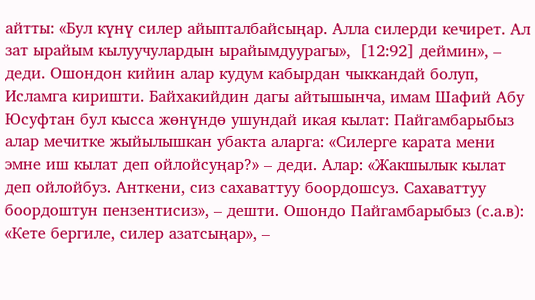айтты: «Бул күнү силер айыпталбайсыңар. Алла силерди кечирет. Ал зат ырайым кылуучулардын ырайымдуурагы»,  [12:92] деймин», – деди. Ошондон кийин алар кудум кабырдан чыккандай болуп, Исламга киришти. Байхакийдин дагы айтышынча, имам Шафий Абу Юсуфтан бул кысса жөнүндө ушундай икая кылат: Пайгамбарыбыз алар мечитке жыйылышкан убакта аларга: «Силерге карата мени эмне иш кылат деп ойлойсуңар?» – деди. Алар: «Жакшылык кылат деп ойлойбуз. Анткени, сиз сахаваттуу боордошсуз. Сахаваттуу боордоштун пензентисиз», – дешти. Ошондо Пайгамбарыбыз (с.а.в): «Кете бергиле, силер азатсыңар», –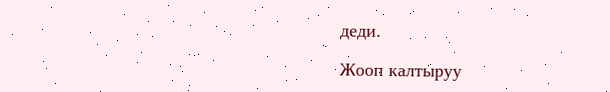деди.

Жооп калтыруу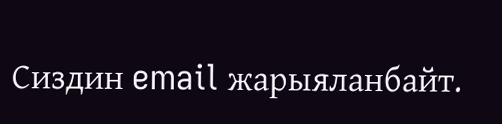Сиздин email жарыяланбайт.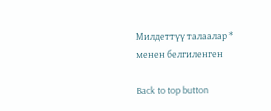Милдеттүү талаалар * менен белгиленген

Back to top button